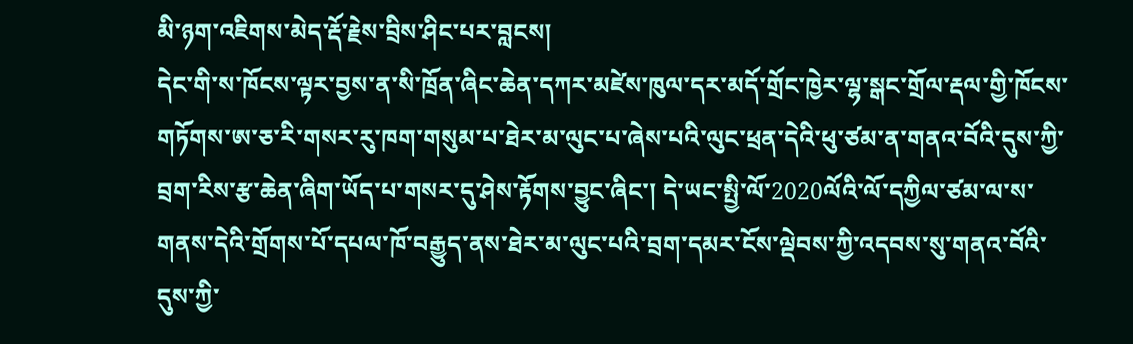མི་ཉག་འཇིགས་མེད་རྡོ་རྗེས་བྲིས་ཤིང་པར་བླངས།
དེང་གི་ས་ཁོངས་ལྟར་བྱས་ན་སི་ཁྲོན་ཞིང་ཆེན་དཀར་མཛེས་ཁུལ་དར་མདོ་གྲོང་ཁྱེར་ལྷ་སྒང་གྲོལ་རྡལ་གྱི་ཁོངས་གཏོགས་ཨ་ཅ་རི་གསར་རུ་ཁག་གསུམ་པ་ཐེར་མ་ལུང་པ་ཞེས་པའི་ལུང་ཕྲན་དེའི་ཕུ་ཙམ་ན་གནའ་བོའི་དུས་ཀྱི་བྲག་རིས་རྩ་ཆེན་ཞིག་ཡོད་པ་གསར་དུ་ཤེས་རྟོགས་བྱུང་ཞིང་། དེ་ཡང་སྤྱི་ལོ་2020ལོའི་ལོ་དཀྱིལ་ཙམ་ལ་ས་གནས་དེའི་གྲོགས་པོ་དཔལ་ཁོ་བརྒྱུད་ནས་ཐེར་མ་ལུང་པའི་བྲག་དམར་ངོས་ལྡེབས་ཀྱི་འདབས་སུ་གནའ་བོའི་དུས་ཀྱི་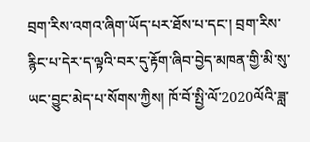བྲག་རིས་འགའ་ཞིག་ཡོད་པར་ཐོས་པ་དང་། བྲག་རིས་རྙིང་པ་དེར་ད་ལྟའི་བར་དུ་རྟོག་ཞིབ་བྱེད་མཁན་གྱི་མི་སུ་ཡང་བྱུང་མེད་པ་སོགས་ཀྱིས། ཁོ་བོ་སྤྱི་ལོ་2020ལོའི་ཟླ་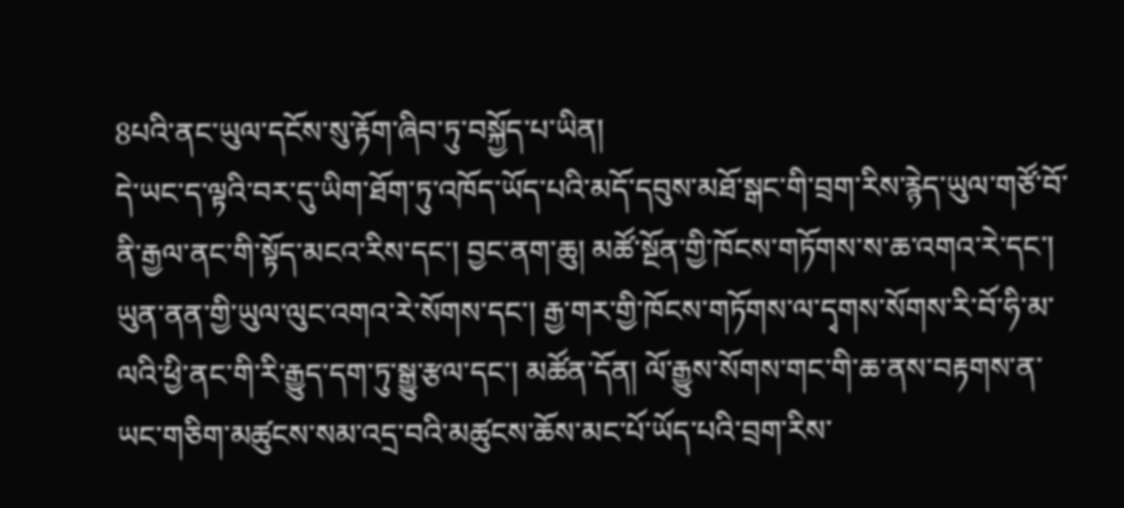8པའི་ནང་ཡུལ་དངོས་སུ་རྟོག་ཞིབ་ཏུ་བསྐྱོད་པ་ཡིན།
དེ་ཡང་ད་ལྟའི་བར་དུ་ཡིག་ཐོག་ཏུ་འཁོད་ཡོད་པའི་མདོ་དབུས་མཐོ་སྒང་གི་བྲག་རིས་རྙེད་ཡུལ་གཙོ་བོ་ནི་རྒྱལ་ནང་གི་སྟོད་མངའ་རིས་དང་། བྱང་ནག་ཆུ། མཚོ་སྔོན་གྱི་ཁོངས་གཏོགས་ས་ཆ་འགའ་རེ་དང་། ཡུན་ནན་གྱི་ཡུལ་ལུང་འགའ་རེ་སོགས་དང་། རྒྱ་གར་གྱི་ཁོངས་གཏོགས་ལ་དྭགས་སོགས་རི་བོ་ཧི་མ་ལའི་ཕྱི་ནང་གི་རི་རྒྱུད་དག་ཏུ་སྒྱུ་རྩལ་དང་། མཚོན་དོན། ལོ་རྒྱུས་སོགས་གང་གི་ཆ་ནས་བརྟགས་ན་ཡང་གཅིག་མཚུངས་སམ་འདྲ་བའི་མཚུངས་ཆོས་མང་པོ་ཡོད་པའི་བྲག་རིས་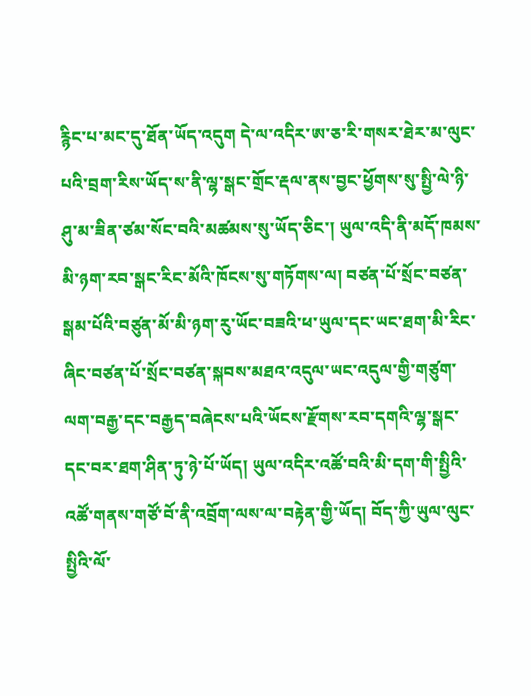རྙིང་པ་མང་དུ་ཐོན་ཡོད་འདུག དེ་ལ་འདིར་ཨ་ཅ་རི་གསར་ཐེར་མ་ལུང་པའི་བྲག་རིས་ཡོད་ས་ནི་ལྷ་སྒང་གྲོང་རྡལ་ནས་བྱང་ཕྱོགས་སུ་སྤྱི་ལེ་ཉི་ཤུ་མ་ཟིན་ཙམ་སོང་བའི་མཚམས་སུ་ཡོད་ཅིང་། ཡུལ་འདི་ནི་མདོ་ཁམས་མི་ཉག་རབ་སྒང་རིང་མོའི་ཁོངས་སུ་གཏོགས་ལ། བཙན་པོ་སྲོང་བཙན་སྒམ་པོའི་བཙུན་མོ་མི་ཉག་རུ་ཡོང་བཟའི་ཕ་ཡུལ་དང་ཡང་ཐག་མི་རིང་ཞིང་བཙན་པོ་སྲོང་བཙན་སྐབས་མཐའ་འདུལ་ཡང་འདུལ་གྱི་གཙུག་ལག་བརྒྱ་དང་བརྒྱད་བཞེངས་པའི་ཡོངས་རྫོགས་རབ་དགའི་ལྷ་སྒང་དང་བར་ཐག་ཤིན་ཏུ་ཉེ་པོ་ཡོད། ཡུལ་འདིར་འཚོ་བའི་མི་དག་གི་སྤྱིའི་འཚོ་གནས་གཙོ་བོ་ནི་འབྲོག་ལས་ལ་བརྟེན་གྱི་ཡོད། བོད་ཀྱི་ཡུལ་ལུང་སྤྱིའི་ལོ་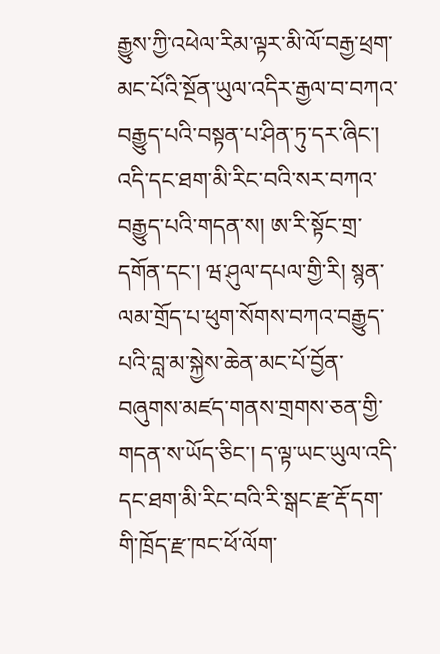རྒྱུས་ཀྱི་འཕེལ་རིམ་ལྟར་མི་ལོ་བརྒྱ་ཕྲག་མང་པོའི་སྔོན་ཡུལ་འདིར་རྒྱལ་བ་བཀའ་བརྒྱུད་པའི་བསྟན་པ་ཤིན་ཏུ་དར་ཞིང་། འདི་དང་ཐག་མི་རིང་བའི་སར་བཀའ་བརྒྱུད་པའི་གདན་ས། ཨ་རི་སྟོང་གྲ་དགོན་དང་། ཝ་ཤུལ་དཔལ་གྱི་རི། སྙན་ལམ་གྲོད་པ་ཕུག་སོགས་བཀའ་བརྒྱུད་པའི་བླ་མ་སྐྱེས་ཆེན་མང་པོ་བྱོན་བཞུགས་མཛད་གནས་གྲགས་ཅན་གྱི་གདན་ས་ཡོད་ཅིང་། ད་ལྟ་ཡང་ཡུལ་འདི་དང་ཐག་མི་རིང་བའི་རི་སྒང་རྫ་རྡོ་དག་གི་ཁྲོད་རྫ་ཁང་ཕོ་ལོག་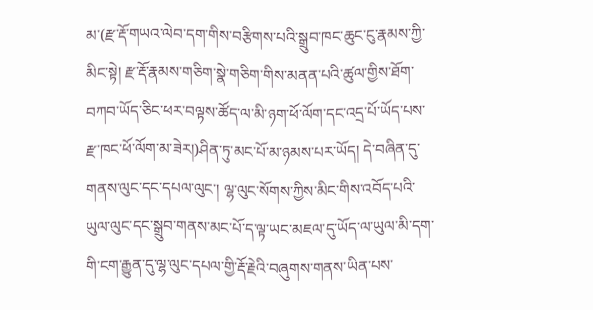མ་(རྫ་རྡོ་གཡའ་ལེབ་དག་གིས་བརྩིགས་པའི་སྒྲུབ་ཁང་ཆུང་ངུ་རྣམས་ཀྱི་མིང་སྟེ། རྫ་རྡོ་རྣམས་གཅིག་སྣེ་གཅིག་གིས་མནན་པའི་ཚུལ་གྱིས་ཐོག་བཀབ་ཡོད་ཅིང་ཕར་བལྟས་ཚོད་ལ་མི་ཉག་ཕོ་ལོག་དང་འདྲ་པོ་ཡོད་པས་རྫ་ཁང་ཕོ་ལོག་མ་ཟེར།)ཤིན་ཏུ་མང་པོ་མ་ཉམས་པར་ཡོད། དེ་བཞིན་དུ་གནས་ལུང་དང་དཔལ་ལུང་། ལྷ་ལུང་སོགས་ཀྱིས་མིང་གིས་འབོད་པའི་ཡུལ་ལུང་དང་སྒྲུབ་གནས་མང་པོ་ད་ལྟ་ཡང་མཇལ་དུ་ཡོད་ལ་ཡུལ་མི་དག་གི་ངག་རྒྱུན་དུ་ལྷ་ལུང་དཔལ་གྱི་རྡོ་རྗེའི་བཞུགས་གནས་ཡིན་པས་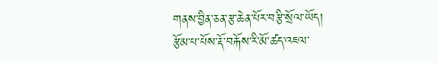གནས་བྱིན་ཅན་རྩ་ཆེན་པོར་བརྩི་སྲོལ་ཡོད།
རྩོམ་པ་པོས་རྡོ་བརྐོས་རི་མོ་ཚད་འཇལ་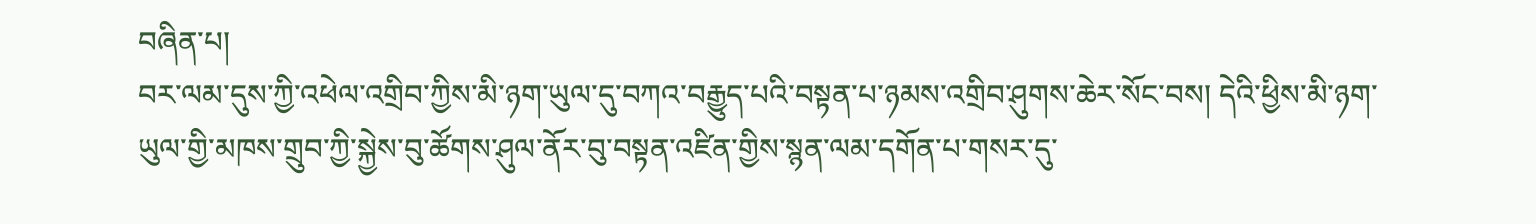བཞིན་པ།
བར་ལམ་དུས་ཀྱི་འཕེལ་འགྲིབ་ཀྱིས་མི་ཉག་ཡུལ་དུ་བཀའ་བརྒྱུད་པའི་བསྟན་པ་ཉམས་འགྲིབ་ཤུགས་ཆེར་སོང་བས། དེའི་ཕྱིས་མི་ཉག་ཡུལ་གྱི་མཁས་གྲུབ་ཀྱི་སྐྱེས་བུ་ཚོགས་ཤུལ་ནོར་བུ་བསྟན་འཛིན་གྱིས་སྙན་ལམ་དགོན་པ་གསར་དུ་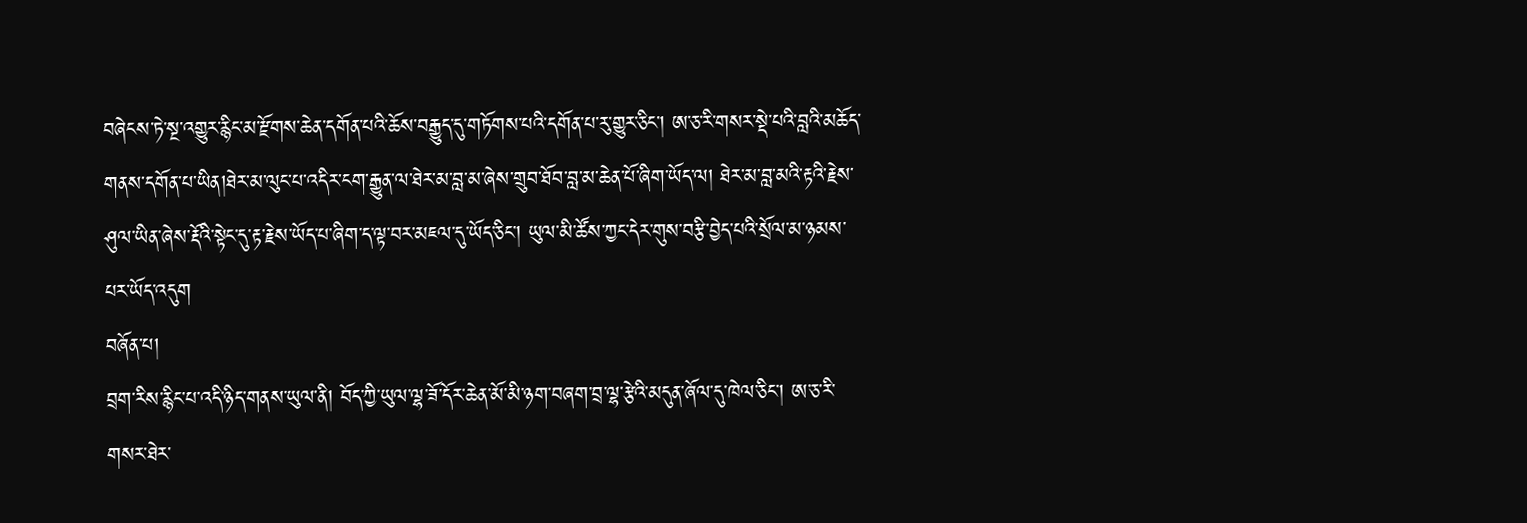བཞེངས་ཏེ་སྔ་འགྱུར་རྙིང་མ་རྫོགས་ཆེན་དགོན་པའི་ཆོས་བརྒྱུད་དུ་གཏོགས་པའི་དགོན་པ་རུ་གྱུར་ཅིང་། ཨ་ཅ་རི་གསར་སྡེ་པའི་བླའི་མཆོད་གནས་དགོན་པ་ཡིན།ཐེར་མ་ལུང་པ་འདིར་ངག་རྒྱུན་ལ་ཐེར་མ་བླ་མ་ཞེས་གྲུབ་ཐོབ་བླ་མ་ཆེན་པོ་ཞིག་ཡོད་ལ། ཐེར་མ་བླ་མའི་རྟའི་རྗེས་ཤུལ་ཡིན་ཞེས་རྡོའི་སྟེང་དུ་རྟ་རྗེས་ཡོད་པ་ཞིག་ད་ལྟ་བར་མཇལ་དུ་ཡོད་ཅིང་། ཡུལ་མི་ཚོས་ཀྱང་དེར་གུས་བརྩི་བྱེད་པའི་སྲོལ་མ་ཉམས་པར་ཡོད་འདུག
བཞོན་པ།
བྲག་རིས་རྙིང་པ་འདི་ཉིད་གནས་ཡུལ་ནི། བོད་ཀྱི་ཡུལ་ལྷ་ཟོ་དོར་ཆེན་མོ་མི་ཉག་བཞག་བྲ་ལྷ་རྩེའི་མདུན་ཞོལ་དུ་ཁེལ་ཅིང་། ཨ་ཅ་རི་གསར་ཐེར་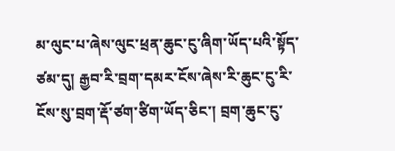མ་ལུང་པ་ཞེས་ལུང་ཕྲན་ཆུང་ངུ་ཞིག་ཡོད་པའི་སྟོད་ཙམ་དུ། རྒྱབ་རི་བྲག་དམར་ངོས་ཞེས་རི་ཆུང་ངུ་རི་ངོས་སུ་བྲག་རྡོ་ཙག་ཙིག་ཡོད་ཅིང་། བྲག་ཆུང་ངུ་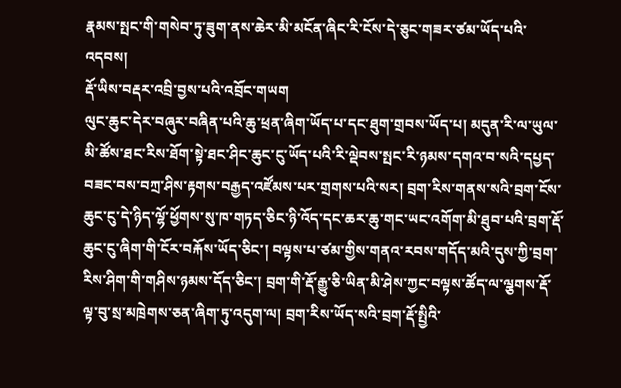རྣམས་སྤང་གི་གསེབ་ཏུ་ཟུག་ནས་ཆེར་མི་མངོན་ཞིང་རི་ངོས་དེ་ཅུང་གཟར་ཙམ་ཡོད་པའི་འདབས།
རྡོ་ཡིས་བརྡར་འབྲི་བྱས་པའི་འབྲོང་གཡག
ལུང་ཆུང་དེར་བཞུར་བཞིན་པའི་ཆུ་ཕྲན་ཞིག་ཡོད་པ་དང་ཐུག་གྲབས་ཡོད་པ། མདུན་རི་ལ་ཡུལ་མི་ཚོས་ཐང་རིས་ཐོག་སྟེ་ཐང་ཤིང་ཆུང་ངུ་ཡོད་པའི་རི་ལྡེབས་སྤང་རི་ཉམས་དགའ་བ་སའི་དཔྱད་བཟང་བས་བཀྲ་ཤིས་རྟགས་བརྒྱད་འཛོམས་པར་གྲགས་པའི་སར། བྲག་རིས་གནས་སའི་བྲག་ངོས་ཆུང་ངུ་དེ་ཉིད་ལྷོ་ཕྱོགས་སུ་ཁ་གཏད་ཅིང་ཉི་འོད་དང་ཆར་ཆུ་གང་ཡང་འགོག་མི་ཐུབ་པའི་བྲག་རྡོ་ཆུང་ངུ་ཞིག་གི་ངོར་བརྐོས་ཡོད་ཅིང་། བལྟས་པ་ཙམ་གྱིས་གནའ་རབས་གདོད་མའི་དུས་ཀྱི་བྲག་རིས་ཤིག་གི་གཤིས་ཉམས་དོད་ཅིང་། བྲག་གི་རྡོ་རྒྱུ་ཅི་ཡིན་མི་ཤེས་ཀྱང་བལྟས་ཚོད་ལ་ལྕགས་རྡོ་ལྟ་བུ་སྲ་མཁྲེགས་ཅན་ཞིག་ཏུ་འདུག་ལ། བྲག་རིས་ཡོད་སའི་བྲག་རྡོ་སྤྱིའི་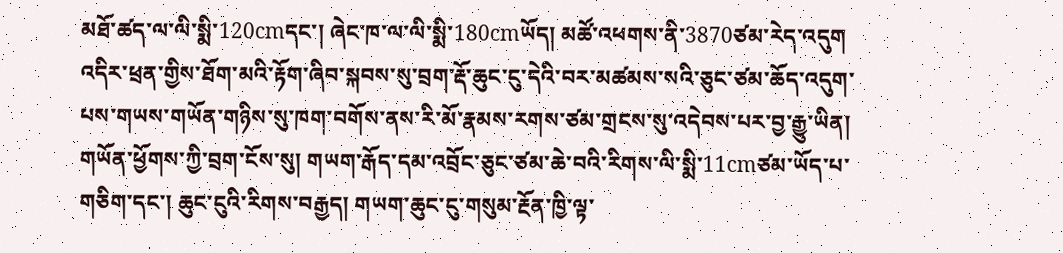མཐོ་ཚད་ལ་ལི་སྨི་120cmདང་། ཞེང་ཁ་ལ་ལི་སྨི་180cmཡོད། མཚོ་འཕགས་ནི་3870ཙམ་རེད་འདུག
འདིར་ཕྲན་གྱིས་ཐོག་མའི་རྟོག་ཞིབ་སྐབས་སུ་བྲག་རྡོ་ཆུང་ངུ་དེའི་བར་མཚམས་སའི་ཅུང་ཙམ་ཆོད་འདུག་པས་གཡས་གཡོན་གཉིས་སུ་ཁག་བགོས་ནས་རི་མོ་རྣམས་རགས་ཙམ་གྲངས་སུ་འདེབས་པར་བྱ་རྒྱུ་ཡིན།
གཡོན་ཕྱོགས་ཀྱི་བྲག་ངོས་སུ། གཡག་རྒོད་དམ་འབྲོང་ཅུང་ཙམ་ཆེ་བའི་རིགས་ལི་སྨི་11cmཙམ་ཡོད་པ་གཅིག་དང་། ཆུང་ངུའི་རིགས་བརྒྱད། གཡག་ཆུང་ངུ་གསུམ་རྔོན་ཁྱི་ལྟ་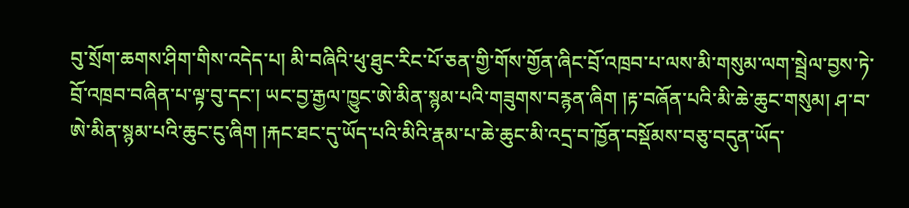བུ་སྲོག་ཆགས་ཤིག་གིས་འདེད་པ། མི་བཞིའི་ཕུ་ཐུང་རིང་པོ་ཅན་གྱི་གོས་གྱོན་ཞིང་བྲོ་འཁྲབ་པ་ལས་མི་གསུམ་ལག་སྦྲེལ་བྱས་ཏེ་བྲོ་འཁྲབ་བཞིན་པ་ལྟ་བུ་དང་། ཡང་བྱ་རྒྱལ་ཁྱུང་ཨེ་མིན་སྙམ་པའི་གཟུགས་བརྙན་ཞིག །རྟ་བཞོན་པའི་མི་ཆེ་ཆུང་གསུམ། ཤ་བ་ཨེ་མིན་སྙམ་པའི་ཆུང་ངུ་ཞིག །རྐང་ཐང་དུ་ཡོད་པའི་མིའི་རྣམ་པ་ཆེ་ཆུང་མི་འདྲ་བ་ཁྱོན་བསྡོམས་བཅུ་བདུན་ཡོད་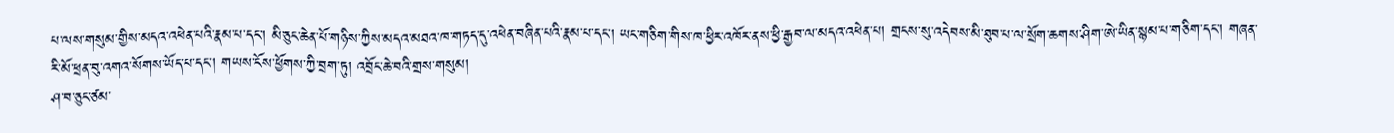པ་ལས་གསུམ་གྱིས་མདའ་འཕེན་པའི་རྣམ་པ་དང་། མི་ཅུང་ཆེན་པོ་གཉིས་ཀྱིས་མདའ་མཐའ་ཁ་གཏད་དུ་འཕེན་བཞིན་པའི་རྣམ་པ་དང་། ཡང་གཅིག་གིས་ཁ་ཕྱིར་འཁོར་ནས་ཕྱི་རྒྱབ་ལ་མདའ་འཕེན་པ། གྲངས་སུ་འདེབས་མི་ཐུབ་པ་ལ་སྲོག་ཆགས་ཤིག་ཨེ་ཡིན་སྙམ་པ་གཅིག་དང་། གཞན་རི་མོ་ཕྲན་བུ་འགའ་སོགས་ཡོད་པ་དང་། གཡས་ངོས་ཕྱོགས་ཀྱི་བྲག་ཏུ། འབྲོང་ཆེ་བའི་གྲས་གསུམ།
ཤ་བ་ཅུང་ཙམ་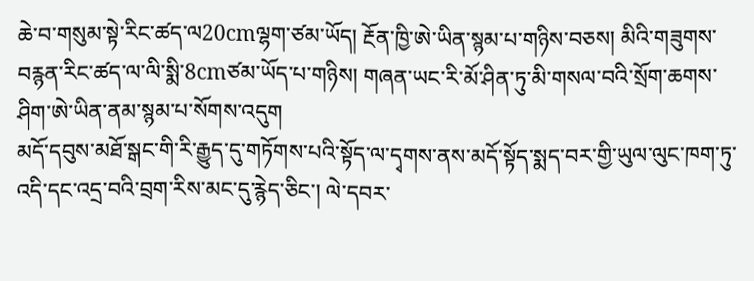ཆེ་བ་གསུམ་སྟེ་རིང་ཚད་ལ20cmལྷག་ཙམ་ཡོད། རྔོན་ཁྱི་ཨེ་ཡིན་སྙམ་པ་གཉིས་བཅས། མིའི་གཟུགས་བརྙན་རིང་ཚད་ལ་ལི་སྨི་8cmཙམ་ཡོད་པ་གཉིས། གཞན་ཡང་རི་མོ་ཤིན་ཏུ་མི་གསལ་བའི་སྲོག་ཆགས་ཤིག་ཨེ་ཡིན་ནམ་སྙམ་པ་སོགས་འདུག
མདོ་དབུས་མཐོ་སྒང་གི་རི་རྒྱུད་དུ་གཏོགས་པའི་སྟོད་ལ་དྭགས་ནས་མདོ་སྟོད་སྨད་བར་གྱི་ཡུལ་ལུང་ཁག་ཏུ་འདི་དང་འདྲ་བའི་བྲག་རིས་མང་དུ་རྙེད་ཅིང་། ལེ་དབར་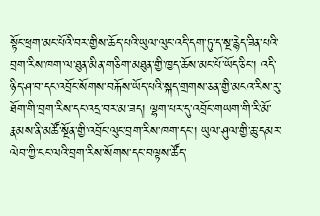སྟོང་ཕྲག་མང་པོའི་བར་གྱིས་ཆོད་པའི་ཡུལ་ལུང་འདི་དག་ཏུ་ད་སྔ་རྙེད་ཟིན་པའི་བྲག་རིས་ཁག་ལ་ཐུན་མིན་གཅིག་མཐུན་གྱི་ཁྱད་ཆོས་མང་པོ་ཡོད་ཅིང་། འདི་ཉིད་ཤ་བ་དང་འབྲོང་སོགས་བརྐོས་ཡོད་པའི་སྐད་གྲགས་ཅན་གྱི་མངའ་རིས་རུ་ཐོག་གི་བྲག་རིས་དང་འདྲ་བར་མ་ཟད། ལྷག་པར་དུ་འབྲོང་གཡག་གི་རི་མོ་རྣམས་ནི་མཚོ་སྔོན་གྱི་འབྲོང་ལུང་བྲག་རིས་ཁག་དང་། ཡུལ་ཤུལ་གྱི་ཆུ་དམར་ལེབ་ཀྱི་ངང་ལའི་བྲག་རིས་སོགས་དང་བལྟས་ཚོད་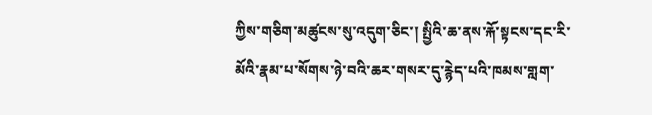ཀྱིས་གཅིག་མཚུངས་སུ་འདུག་ཅིང་། སྤྱིའི་ཆ་ནས་རྐོ་སྟངས་དང་རི་མོའི་རྣམ་པ་སོགས་ཉེ་བའི་ཆར་གསར་དུ་རྙེད་པའི་ཁམས་གླག་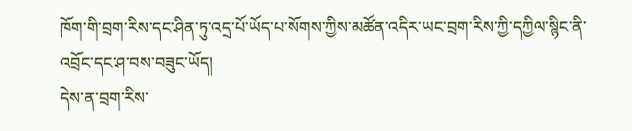ཁོག་གི་བྲག་རིས་དང་ཤིན་ཏུ་འདྲ་པོ་ཡོད་པ་སོགས་ཀྱིས་མཚོན་འདིར་ཡང་བྲག་རིས་ཀྱི་དཀྱིལ་སྙིང་ནི་འབྲོང་དང་ཤ་བས་བཟུང་ཡོད།
དེས་ན་བྲག་རིས་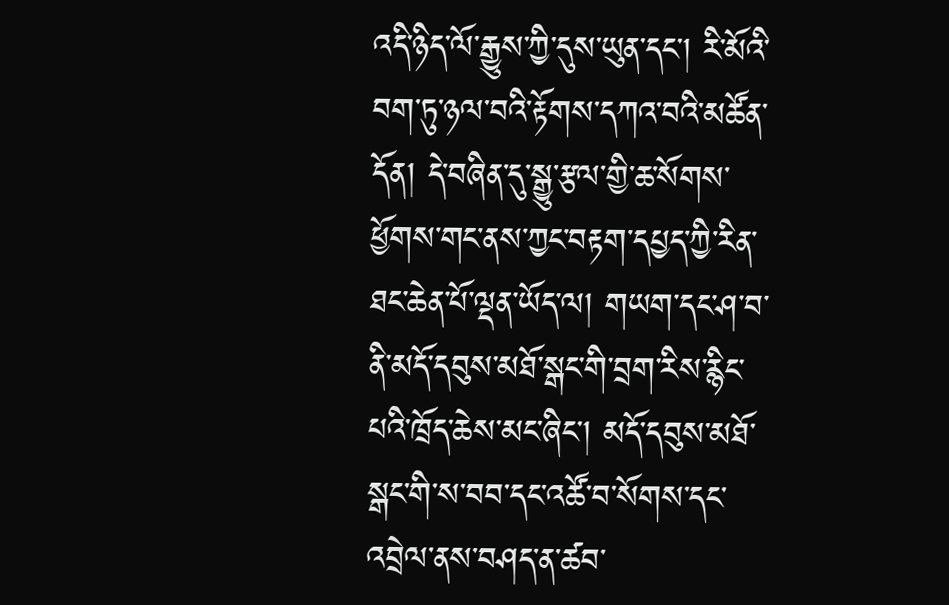འདི་ཉིད་ལོ་རྒྱུས་ཀྱི་དུས་ཡུན་དང་། རི་མོའི་བག་ཏུ་ཉལ་བའི་རྟོགས་དཀའ་བའི་མཚོན་དོན། དེ་བཞིན་དུ་སྒྱུ་རྩལ་གྱི་ཆ་སོགས་ཕྱོགས་གང་ནས་ཀྱང་བརྟག་དཔྱད་ཀྱི་རིན་ཐང་ཆེན་པོ་ལྡན་ཡོད་ལ། གཡག་དང་ཤ་བ་ནི་མདོ་དབུས་མཐོ་སྒང་གི་བྲག་རིས་རྙིང་པའི་ཁྲོད་ཆེས་མང་ཞིང་། མདོ་དབུས་མཐོ་སྒང་གི་ས་བབ་དང་འཚོ་བ་སོགས་དང་འབྲེལ་ནས་བཤད་ན་ཚབ་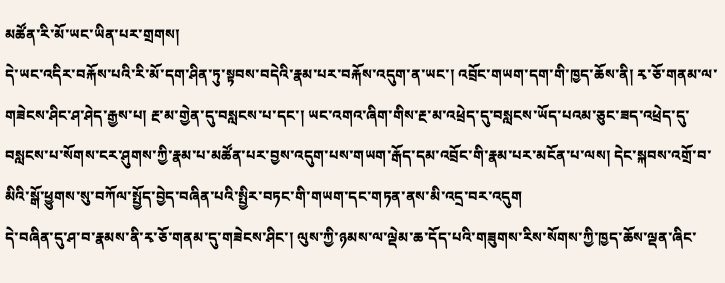མཚོན་རི་མོ་ཡང་ཡིན་པར་གྲགས།
དེ་ཡང་འདིར་བརྐོས་པའི་རི་མོ་དག་ཤིན་ཏུ་སྟབས་བདེའི་རྣམ་པར་བརྐོས་འདུག་ན་ཡང་། འབྲོང་གཡག་དག་གི་ཁྱད་ཆོས་ནི། རྭ་ཅོ་གནམ་ལ་གཟེངས་ཤིང་ཤ་ཤེད་རྒྱས་པ། རྔ་མ་གྱེན་དུ་བསླངས་པ་དང་། ཡང་འགའ་ཞིག་གིས་རྔ་མ་འཕྲེད་དུ་བསླངས་ཡོད་པའམ་ཅུང་ཟད་འཕྲེད་དུ་བསླངས་པ་སོགས་ངར་ཤུགས་ཀྱི་རྣམ་པ་མཚོན་པར་བྱས་འདུག་པས་གཡག་རྒོད་དམ་འབྲོང་གི་རྣམ་པར་མངོན་པ་ལས། དེང་སྐབས་འགྲོ་བ་མིའི་སྒོ་ཕྱུགས་སུ་བཀོལ་སྤྱོད་བྱེད་བཞིན་པའི་སྤྱིར་བཏང་གི་གཡག་དང་གཏན་ནས་མི་འདྲ་བར་འདུག
དེ་བཞིན་དུ་ཤ་བ་རྣམས་ནི་རྭ་ཅོ་གནམ་དུ་གཟེངས་ཤིང་། ལུས་ཀྱི་ཉམས་ལ་ལྡེམ་ཆ་དོད་པའི་གཟུགས་རིས་སོགས་ཀྱི་ཁྱད་ཆོས་ལྡན་ཞིང་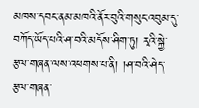མཁས་དབང་ནམ་མཁའི་ནོར་བུའི་གསུང་འབུམ་དུ་བཀོད་ཡོད་པའི་ཤ་བའི་མདོས་ཤིག་ཏུ། རྭའི་སྐྱེ་རྩལ་གཞན་ལས་འཕགས་པ་ནི། །ཤ་བའི་ཤེད་རྩལ་གཞན་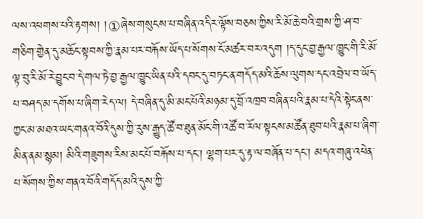ལས་འཕགས་པའི་རྟགས། །①ཞེས་གསུངས་པ་བཞིན་འདིར་ལྟོས་བཅས་ཀྱིས་རི་མོ་ཆེ་བའི་གྲས་ཀྱི་ཤ་བ་གཅིག་གྱེན་དུ་མཆོང་སྟབས་ཀྱི་རྣམ་པར་བརྐོས་ཡོད་པ་སོགས་ངོ་མཚར་བར་འདུག །ད་དུང་བྱ་རྒྱལ་ཁྱུང་གི་རི་མོ་ལྟ་བུ་རི་མོ་རེ་བྱུང་བ་དེ་གལ་ཏེ་བྱ་རྒྱལ་ཁྱུང་ཡིན་པའི་དབང་དུ་བཏང་ན་གདོད་མའི་ཆོས་ལུགས་དང་འབྲེལ་བ་ཡོད་པ་བཤད་མ་དགོས་པ་ཞིག་རེད་ལ། དེ་བཞིན་དུ་མི་མང་པོའི་མཉམ་དུ་བྲོ་འཁྲབ་བཞིན་པའི་རྣམ་པ་དེའི་སྟེང་ནས་ཀྱང་མ་མཐའ་ཡང་གནའ་བོའི་དུས་ཀྱི་རུས་རྒྱུད་ཚོ་བ་ཐུན་མོང་གི་འཚོ་བ་རོལ་སྟངས་མཚོན་ཐུབ་པའི་རྣམ་པ་ཞིག་མིན་ནམ་སྙམ། མིའི་གཟུགས་རིས་མང་པོ་བརྐོས་པ་དང་། ལྷག་པར་དུ་རྟ་ལ་བཞོན་པ་དང་། མདའ་གཞུ་འཕེན་པ་སོགས་ཀྱིས་གནའ་བོའི་གདོད་མའི་དུས་ཀྱི་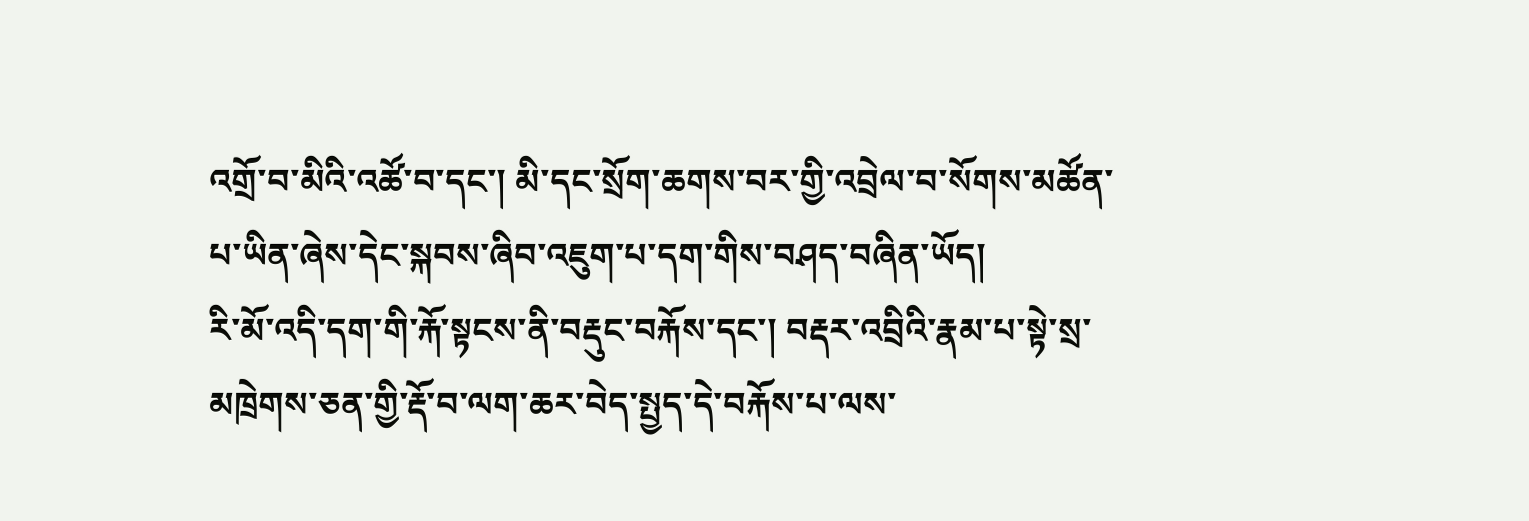འགྲོ་བ་མིའི་འཚོ་བ་དང་། མི་དང་སྲོག་ཆགས་བར་གྱི་འབྲེལ་བ་སོགས་མཚོན་པ་ཡིན་ཞེས་དེང་སྐབས་ཞིབ་འཇུག་པ་དག་གིས་བཤད་བཞིན་ཡོད།
རི་མོ་འདི་དག་གི་རྐོ་སྟངས་ནི་བརྡུང་བརྐོས་དང་། བརྡར་འབྲིའི་རྣམ་པ་སྟེ་སྲ་མཁྲེགས་ཅན་གྱི་རྡོ་བ་ལག་ཆར་བེད་སྤྱད་དེ་བརྐོས་པ་ལས་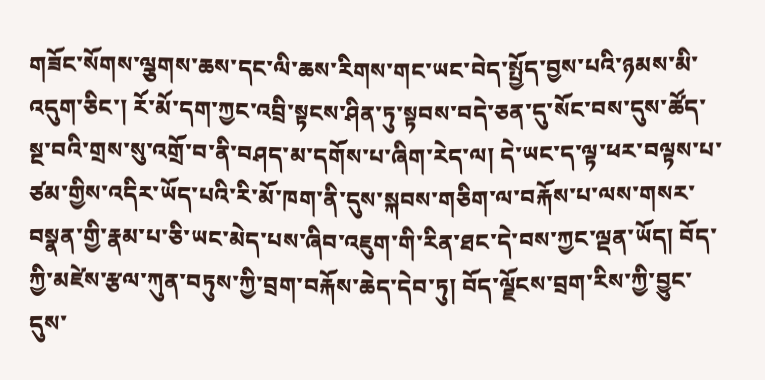གཟོང་སོགས་ལྕགས་ཆས་དང་ལི་ཆས་རིགས་གང་ཡང་བེད་སྤྱོད་བྱས་པའི་ཉམས་མི་འདུག་ཅིང་། རོ་མོ་དག་ཀྱང་འབྲི་སྟངས་ཤིན་ཏུ་སྟབས་བདེ་ཅན་དུ་སོང་བས་དུས་ཚོད་སྔ་བའི་གྲས་སུ་འགྲོ་བ་ནི་བཤད་མ་དགོས་པ་ཞིག་རེད་ལ། དེ་ཡང་ད་ལྟ་ཕར་བལྟས་པ་ཙམ་གྱིས་འདིར་ཡོད་པའི་རི་མོ་ཁག་ནི་དུས་སྐབས་གཅིག་ལ་བརྐོས་པ་ལས་གསར་བསྣན་གྱི་རྣམ་པ་ཅི་ཡང་མེད་པས་ཞིབ་འཇུག་གི་རིན་ཐང་དེ་བས་ཀྱང་ལྡན་ཡོད། བོད་ཀྱི་མཛེས་རྩལ་ཀུན་བཏུས་ཀྱི་བྲག་བརྐོས་ཆེད་དེབ་ཏུ། བོད་ལྗོངས་བྲག་རིས་ཀྱི་བྱུང་དུས་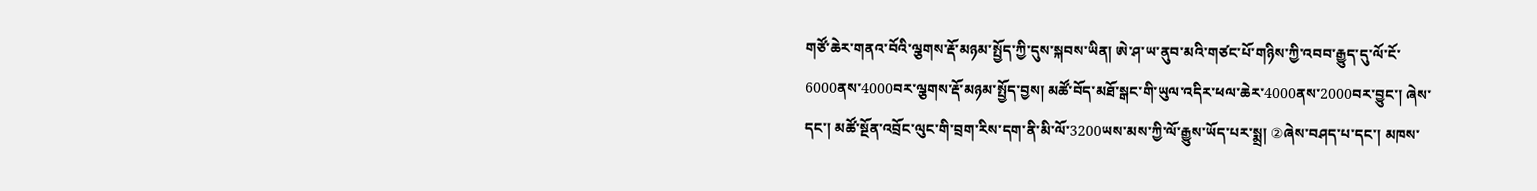གཙོ་ཆེར་གནའ་བོའི་ལྕགས་རྡོ་མཉམ་སྤྱོད་ཀྱི་དུས་སྐབས་ཡིན། ཨེ་ཤ་ཡ་ནུབ་མའི་གཙང་པོ་གཉིས་ཀྱི་འབབ་རྒྱུད་དུ་ལོ་ངོ་6000ནས་4000བར་ལྕགས་རྡོ་མཉམ་སྤྱོད་བྱས། མཚོ་བོད་མཐོ་སྒང་གི་ཡུལ་འདིར་ཕལ་ཆེར་4000ནས་2000བར་བྱུང་། ཞེས་དང་། མཚོ་སྔོན་འབྲོང་ལུང་གི་བྲག་རིས་དག་ནི་མི་ལོ་3200ཡས་མས་ཀྱི་ལོ་རྒྱུས་ཡོད་པར་སྨྲ། ②ཞེས་བཤད་པ་དང་། མཁས་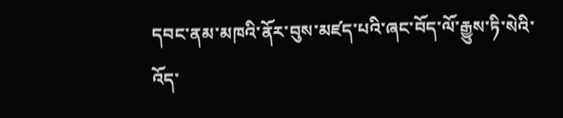དབང་ནམ་མཁའི་ནོར་བུས་མཛད་པའི་ཞང་བོད་ལོ་རྒྱུས་ཏི་སེའི་འོད་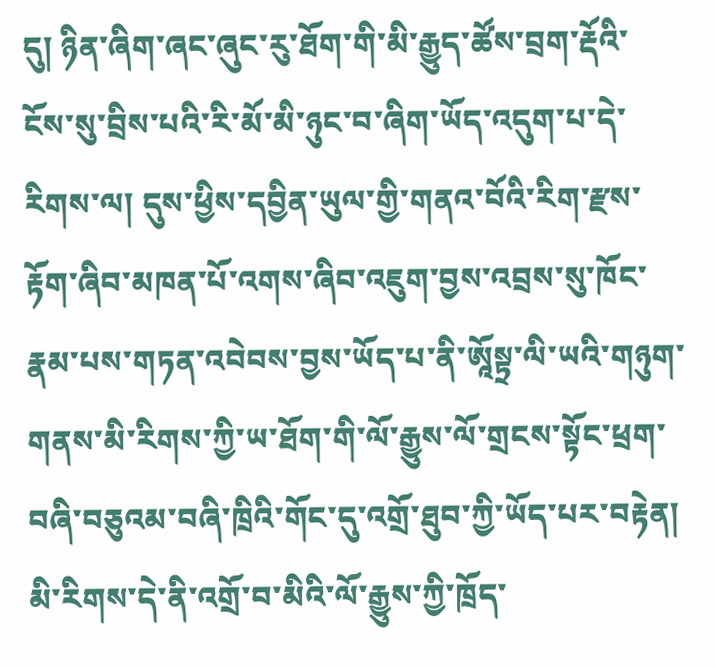དུ། ཉིན་ཞིག་ཞང་ཞུང་རུ་ཐོག་གི་མི་རྒྱུད་ཚོས་བྲག་རྡོའི་ངོས་སུ་བྲིས་པའི་རི་མོ་མི་ཉུང་བ་ཞིག་ཡོད་འདུག་པ་དེ་རིགས་ལ། དུས་ཕྱིས་དབྱིན་ཡུལ་གྱི་གནའ་བོའི་རིག་རྫས་རྟོག་ཞིབ་མཁན་པོ་འགས་ཞིབ་འཇུག་བྱས་འབྲས་སུ་ཁོང་རྣམ་པས་གཏན་འབེབས་བྱས་ཡོད་པ་ནི་ཨཱོསྟྲ་ལི་ཡའི་གཉུག་གནས་མི་རིགས་ཀྱི་ཡ་ཐོག་གི་ལོ་རྒྱུས་ལོ་གྲངས་སྟོང་ཕྲག་བཞི་བཅུའམ་བཞི་ཁྲིའི་གོང་དུ་འགྲོ་ཐུབ་ཀྱི་ཡོད་པར་བརྟེན། མི་རིགས་དེ་ནི་འགྲོ་བ་མིའི་ལོ་རྒྱུས་ཀྱི་ཁྲོད་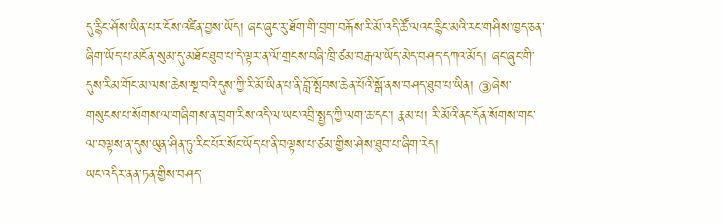དུ་རྙིང་ཤོས་ཡིན་པར་ངོས་འཛིན་བྱས་ཡོད། ཞང་ཞུང་རུ་ཐོག་གི་བྲག་བརྐོས་རི་མོ་འདི་ཚོ་ལའང་རྙིང་མའི་རང་གཤིས་ཁྱད་ཅན་ཞིག་ཡོད་པ་མངོན་སུམ་དུ་མཐོང་ཐུབ་པ་དེ་ལྟར་ན་ལོ་གྲངས་བཞི་ཁྲི་ཙམ་བརྒལ་ཡོད་མེད་བཤད་དཀའ་མོད། ཞང་ཞུང་གི་དུས་རིམ་གོང་མ་ལས་ཆེས་སྔ་བའི་དུས་ཀྱི་རི་མོ་ཡིན་པ་ནི་བློ་སྤོབས་ཆེན་པོའི་སྒོ་ནས་བཤད་ཐུབ་པ་ཡིན། ③ཞེས་གསུངས་པ་སོགས་ལ་གཞིགས་ན་བྲག་རིས་འདི་ལ་ཡང་འབྲི་སྤྱད་ཀྱི་ལག་ཆ་དང་། རྣམ་པ། རི་མོའི་ནང་དོན་སོགས་གང་ལ་བལྟས་ན་དུས་ཡུན་ཤིན་ཏུ་རིང་པོར་སོང་ཡོད་པ་ནི་བལྟས་པ་ཙམ་གྱིས་ཤེས་ཐུབ་པ་ཞིག་རེད།
ཡང་འདིར་ནན་ཏན་གྱིས་བཤད་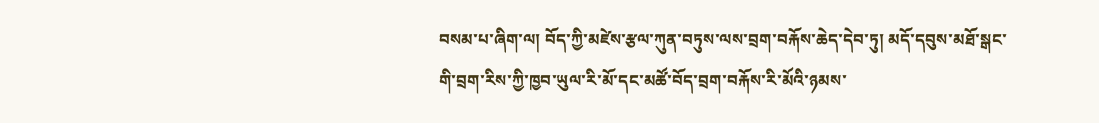བསམ་པ་ཞིག་ལ། བོད་ཀྱི་མཛེས་རྩལ་ཀུན་བཏུས་ལས་བྲག་བརྐོས་ཆེད་དེབ་ཏུ། མདོ་དབུས་མཐོ་སྒང་གི་བྲག་རིས་ཀྱི་ཁྱབ་ཡུལ་རི་མོ་དང་མཚོ་བོད་བྲག་བརྐོས་རི་མོའི་ཉམས་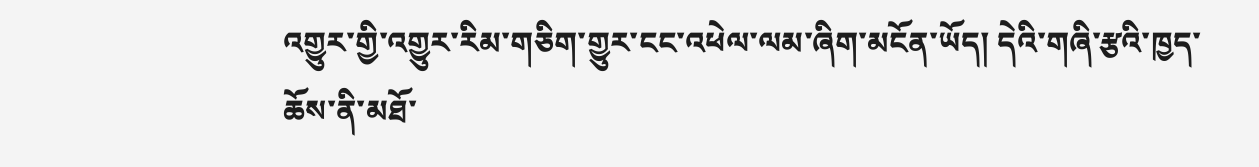འགྱུར་གྱི་འགྱུར་རིམ་གཅིག་གྱུར་ངང་འཕེལ་ལམ་ཞིག་མངོན་ཡོད། དེའི་གཞི་རྩའི་ཁྱད་ཆོས་ནི་མཐོ་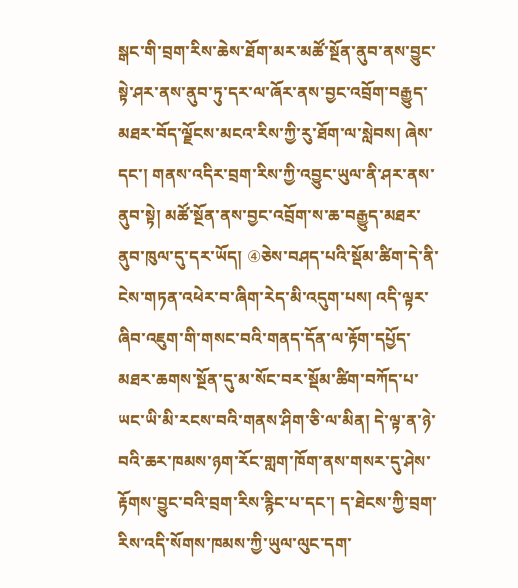སྒང་གི་བྲག་རིས་ཆེས་ཐོག་མར་མཚོ་སྔོན་ནུབ་ནས་བྱུང་སྟེ་ཤར་ནས་ནུབ་ཏུ་དར་ལ་ཞོར་ནས་བྱང་འབྲོག་བརྒྱུད་མཐར་བོད་ལྗོངས་མངའ་རིས་ཀྱི་རུ་ཐོག་ལ་སླེབས། ཞེས་དང་། གནས་འདིར་བྲག་རིས་ཀྱི་འབྱུང་ཡུལ་ནི་ཤར་ནས་ནུབ་སྟེ། མཚོ་སྔོན་ནས་བྱང་འབྲོག་ས་ཆ་བརྒྱུད་མཐར་ནུབ་ཁུལ་དུ་དར་ཡོད། ④ཅེས་བཤད་པའི་སྡོམ་ཚིག་དེ་ནི་ངེས་གཏན་འཕེར་བ་ཞིག་རེད་མི་འདུག་པས། འདི་ལྟར་ཞིབ་འཇུག་གི་གསང་བའི་གནད་དོན་ལ་རྟོག་དཔྱོད་མཐར་ཆགས་སྔོན་དུ་མ་སོང་བར་སྡོམ་ཚིག་བཀོད་པ་ཡང་ཡི་མི་རངས་བའི་གནས་ཤིག་ཅི་ལ་མིན། དེ་ལྟ་ན་ཉེ་བའི་ཆར་ཁམས་ཉག་རོང་གླག་ཁོག་ནས་གསར་དུ་ཤེས་རྟོགས་བྱུང་བའི་བྲག་རིས་རྙིང་པ་དང་། ད་ཐེངས་ཀྱི་བྲག་རིས་འདི་སོགས་ཁམས་ཀྱི་ཡུལ་ལུང་དག་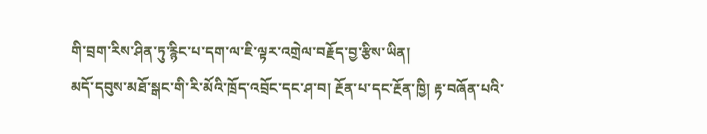གི་བྲག་རིས་ཤིན་ཏུ་རྙིང་པ་དག་ལ་ཇི་ལྟར་འགྲེལ་བརྗོད་བྱ་རྩིས་ཡིན།
མདོ་དབུས་མཐོ་སྒང་གི་རི་མོའི་ཁྲོད་འབྲོང་དང་ཤ་བ། རྔོན་པ་དང་རྔོན་ཁྱི། རྟ་བཞོན་པའི་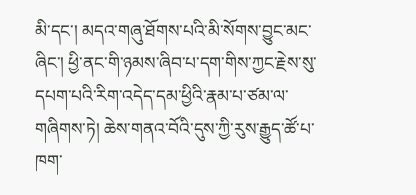མི་དང་། མདའ་གཞུ་ཐོགས་པའི་མི་སོགས་བྱུང་མང་ཞིང་། ཕྱི་ནང་གི་ཉམས་ཞིབ་པ་དག་གིས་ཀྱང་རྗེས་སུ་དཔག་པའི་རིག་འདེད་དམ་ཕྱིའི་རྣམ་པ་ཙམ་ལ་གཞིགས་ཏེ། ཆེས་གནའ་བོའི་དུས་ཀྱི་རུས་རྒྱུད་ཚོ་པ་ཁག་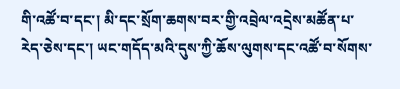གི་འཚོ་བ་དང་། མི་དང་སྲོག་ཆགས་བར་གྱི་འབྲེལ་འདྲེས་མཚོན་པ་རེད་ཅེས་དང་། ཡང་གདོད་མའི་དུས་ཀྱི་ཆོས་ལུགས་དང་འཚོ་བ་སོགས་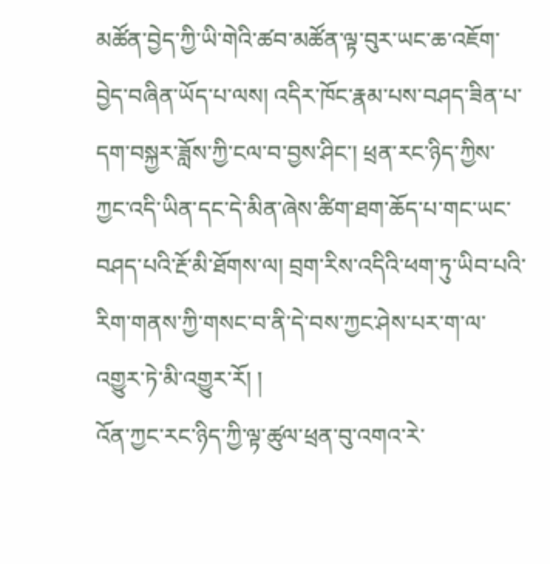མཚོན་བྱེད་ཀྱི་ཡི་གེའི་ཚབ་མཚོན་ལྟ་བུར་ཡང་ཆ་འཇོག་བྱེད་བཞིན་ཡོད་པ་ལས། འདིར་ཁོང་རྣམ་པས་བཤད་ཟིན་པ་དག་བསྐྱར་ཟློས་ཀྱི་ངལ་བ་བྱས་ཤིང་། ཕྲན་རང་ཉིད་ཀྱིས་ཀྱང་འདི་ཡིན་དང་དེ་མིན་ཞེས་ཚིག་ཐག་ཆོད་པ་གང་ཡང་བཤད་པའི་རྔོ་མི་ཐོགས་ལ། བྲག་རིས་འདིའི་ཕག་ཏུ་ཡིབ་པའི་རིག་གནས་ཀྱི་གསང་བ་ནི་དེ་བས་ཀྱང་ཤེས་པར་ག་ལ་འགྱུར་ཏེ་མི་འགྱུར་རོ། །
འོན་ཀྱང་རང་ཉིད་ཀྱི་ལྟ་ཚུལ་ཕྲན་བུ་འགའ་རེ་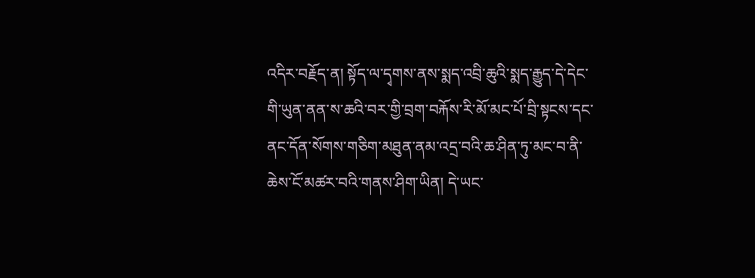འདིར་བརྗོད་ན། སྟོད་ལ་དྭགས་ནས་སྨད་འབྲི་ཆུའི་སྨད་རྒྱུད་དེ་དེང་གི་ཡུན་ནན་ས་ཆའི་བར་གྱི་བྲག་བརྐོས་རི་མོ་མང་པོ་བྲི་སྟངས་དང་ནང་དོན་སོགས་གཅིག་མཐུན་ནམ་འདྲ་བའི་ཆ་ཤིན་ཏུ་མང་བ་ནི་ཆེས་ངོ་མཚར་བའི་གནས་ཤིག་ཡིན། དེ་ཡང་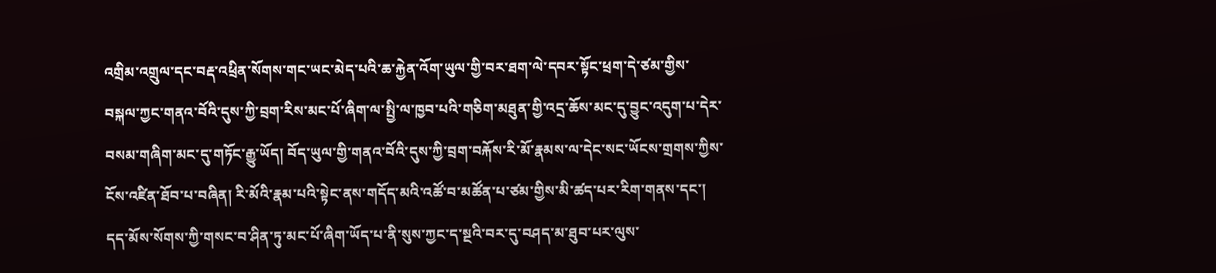འགྲིམ་འགྲུལ་དང་བརྡ་འཕྲིན་སོགས་གང་ཡང་མེད་པའི་ཆ་རྐྱེན་འོག་ཡུལ་གྱི་བར་ཐག་ལེ་དབར་སྟོང་ཕྲག་དེ་ཙམ་གྱིས་བསྐལ་ཀྱང་གནའ་བོའི་དུས་ཀྱི་བྲག་རིས་མང་པོ་ཞིག་ལ་སྤྱི་ལ་ཁྱབ་པའི་གཅིག་མཐུན་གྱི་འདྲ་ཆོས་མང་དུ་བྱུང་འདུག་པ་དེར་བསམ་གཞིག་མང་དུ་གཏོང་རྒྱུ་ཡོད། བོད་ཡུལ་གྱི་གནའ་བོའི་དུས་ཀྱི་བྲག་བརྐོས་རི་མོ་རྣམས་ལ་དེང་སང་ཡོངས་གྲགས་ཀྱིས་ངོས་འཛིན་ཐོབ་པ་བཞིན། རི་མོའི་རྣམ་པའི་སྟེང་ནས་གདོད་མའི་འཚོ་བ་མཚོན་པ་ཙམ་གྱིས་མི་ཚད་པར་རིག་གནས་དང་། དད་མོས་སོགས་ཀྱི་གསང་བ་ཤིན་ཏུ་མང་པོ་ཞིག་ཡོད་པ་ནི་སུས་ཀྱང་ད་སྔའི་བར་དུ་བཤད་མ་ཐུབ་པར་ལུས་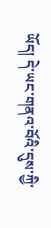ཡོད། དེ་ཡང་གནའ་བོའི་དུས་ཀྱི་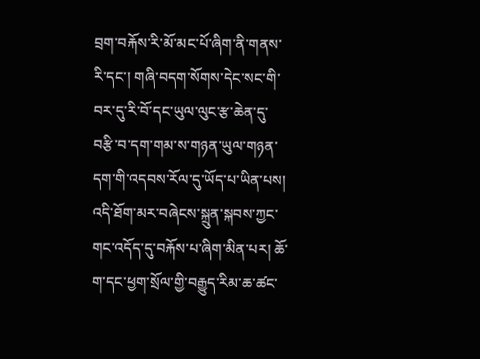བྲག་བརྐོས་རི་མོ་མང་པོ་ཞིག་ནི་གནས་རི་དང་། གཞི་བདག་སོགས་དེང་སང་གི་བར་དུ་རི་བོ་དང་ཡུལ་ལུང་རྩ་ཆེན་དུ་བརྩི་བ་དག་གམ་ས་གཉན་ཡུལ་གཉན་དག་གི་འདབས་རོལ་དུ་ཡོད་པ་ཡིན་པས། འདི་ཐོག་མར་བཞེངས་སྐྲུན་སྐབས་ཀྱང་གང་འདོད་དུ་བརྐོས་པ་ཞིག་མིན་པར། ཆོ་ག་དང་ཕྱག་སྲོལ་གྱི་བརྒྱུད་རིམ་ཆ་ཚང་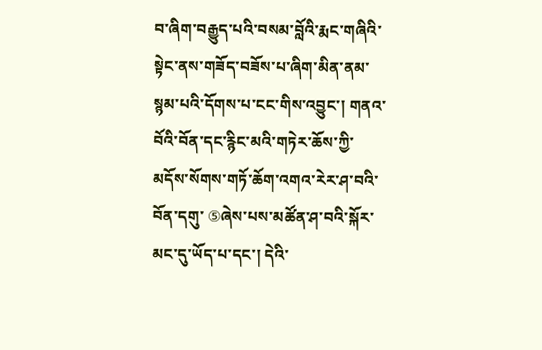བ་ཞིག་བརྒྱུད་པའི་བསམ་བློའི་རྨང་གཞིའི་སྟེང་ནས་གཟོད་བཟོས་པ་ཞིག་མིན་ནམ་སྙམ་པའི་དོགས་པ་ངང་གིས་འབྱུང་། གནའ་བོའི་བོན་དང་རྙིང་མའི་གཏེར་ཆོས་ཀྱི་མདོས་སོགས་གཏོ་ཆོག་འགའ་རེར་ཤ་བའི་བོན་དགུ་ ⑤ཞེས་པས་མཚོན་ཤ་བའི་སྐོར་མང་དུ་ཡོད་པ་དང་། དེའི་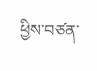ཕྱིས་བཙན་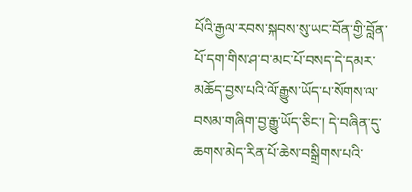པོའི་རྒྱལ་རབས་སྐབས་སུ་ཡང་བོན་གྱི་བློན་པོ་དག་གིས་ཤ་བ་མང་པོ་བསད་དེ་དམར་མཆོད་བྱས་པའི་ལོ་རྒྱུས་ཡོད་པ་སོགས་ལ་བསམ་གཞིག་བྱ་རྒྱུ་ཡོད་ཅིང་། དེ་བཞིན་དུ་ཆགས་མེད་རིན་པོ་ཆེས་བསྒྲིགས་པའི་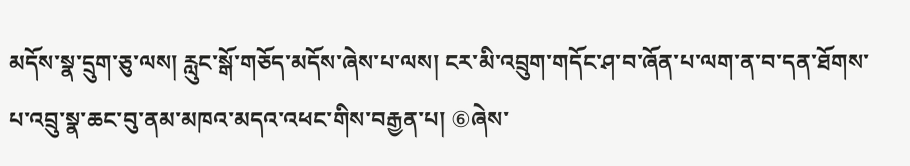མདོས་སྣ་དྲུག་ཅུ་ལས། རླུང་སྒོ་གཅོད་མདོས་ཞེས་པ་ལས། ངར་མི་འབྲུག་གདོང་ཤ་བ་ཞོན་པ་ལག་ན་བ་དན་ཐོགས་པ་འབྲུ་སྣ་ཆང་བུ་ནམ་མཁའ་མདའ་འཕང་གིས་བརྒྱན་པ། ⑥ཞེས་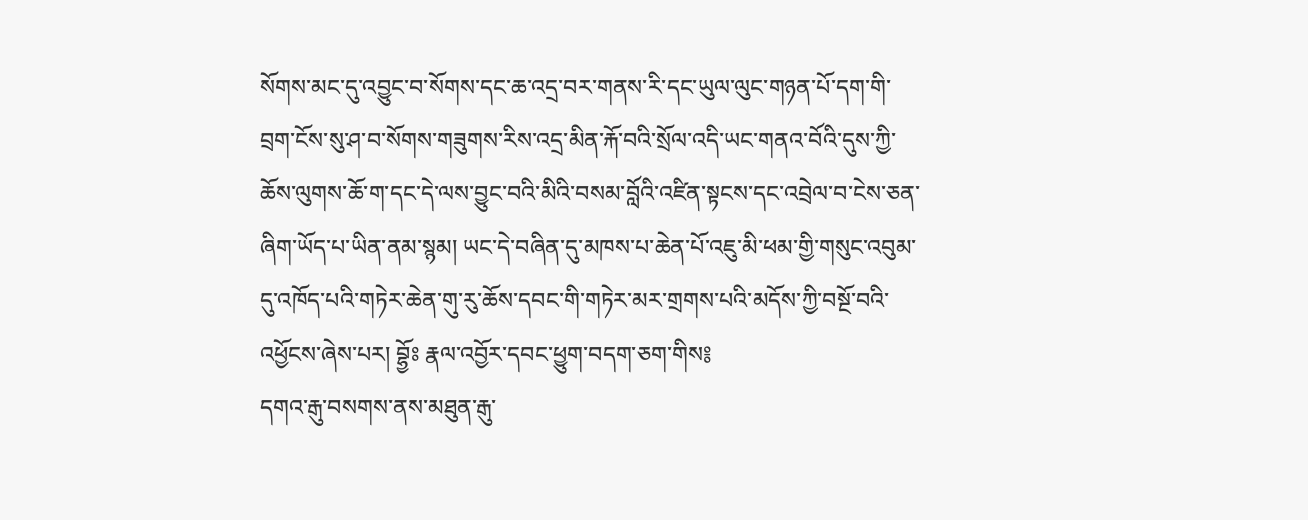སོགས་མང་དུ་འབྱུང་བ་སོགས་དང་ཆ་འདྲ་བར་གནས་རི་དང་ཡུལ་ལུང་གཉན་པོ་དག་གི་བྲག་ངོས་སུ་ཤ་བ་སོགས་གཟུགས་རིས་འདྲ་མིན་རྐོ་བའི་སྲོལ་འདི་ཡང་གནའ་བོའི་དུས་ཀྱི་ཆོས་ལུགས་ཆོ་ག་དང་དེ་ལས་བྱུང་བའི་མིའི་བསམ་བློའི་འཛིན་སྟངས་དང་འབྲེལ་བ་ངེས་ཅན་ཞིག་ཡོད་པ་ཡིན་ནམ་སྙམ། ཡང་དེ་བཞིན་དུ་མཁས་པ་ཆེན་པོ་འཇུ་མི་ཕམ་གྱི་གསུང་འབུམ་དུ་འཁོད་པའི་གཏེར་ཆེན་གུ་རུ་ཆོས་དབང་གི་གཏེར་མར་གྲགས་པའི་མདོས་ཀྱི་བསྔོ་བའི་འཕྱོངས་ཞེས་པར། བྷྱོཿ རྣལ་འབྱོར་དབང་ཕྱུག་བདག་ཅག་གིས༔
དགའ་རྒུ་བསགས་ནས་མཐུན་རྒུ་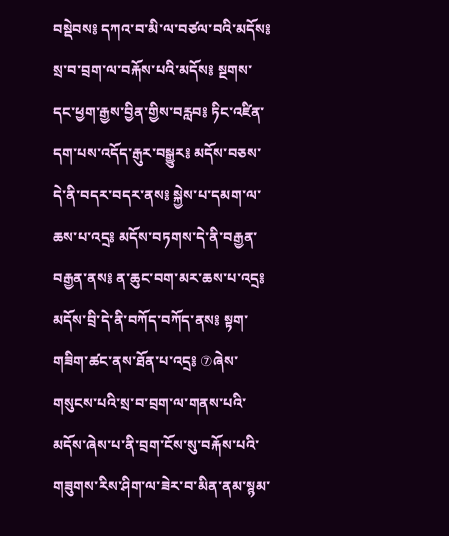བསྡེབས༔ དཀའ་བ་མི་ལ་བཙལ་བའི་མདོས༔ སྲ་བ་བྲག་ལ་བརྐོས་པའི་མདོས༔ སྔགས་དང་ཕྱག་རྒྱས་བྱིན་གྱིས་བརླབ༔ ཏིང་འཛིན་དག་པས་འདོད་རྒུར་བསྒྱུར༔ མདོས་བཅས་དེ་ནི་བདར་བདར་ནས༔ སྐྱེས་པ་དམག་ལ་ཆས་པ་འདྲ༔ མདོས་བཏགས་དེ་ནི་བརྒྱན་བརྒྱན་ནས༔ ན་ཆུང་བག་མར་ཆས་པ་འདྲ༔ མདོས་བྲི་དེ་ནི་བཀོད་བཀོད་ནས༔ སྟག་གཟིག་ཚང་ནས་ཐོན་པ་འདྲ༔ ⑦ཞེས་གསུངས་པའི་སྲ་བ་བྲག་ལ་གནས་པའི་མདོས་ཞེས་པ་ནི་བྲག་ངོས་སུ་བརྐོས་པའི་གཟུགས་རིས་ཤིག་ལ་ཟེར་བ་མིན་ནམ་སྙམ་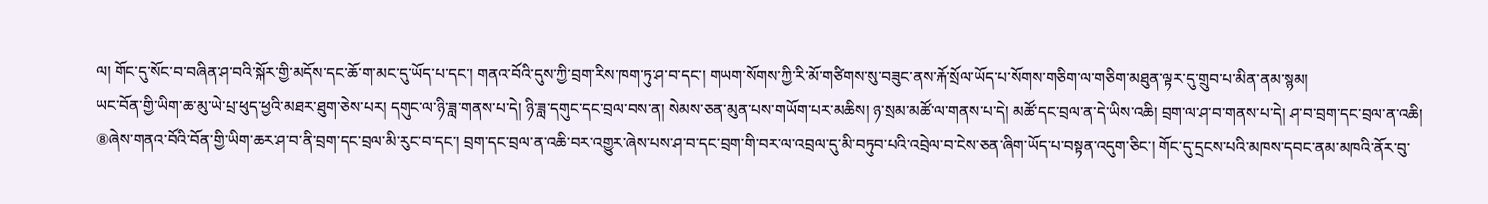ལ། གོང་དུ་སོང་བ་བཞིན་ཤ་བའི་སྐོར་གྱི་མདོས་དང་ཆོ་ག་མང་དུ་ཡོད་པ་དང་། གནའ་བོའི་དུས་ཀྱི་བྲག་རིས་ཁག་ཏུ་ཤ་བ་དང་། གཡག་སོགས་ཀྱི་རི་མོ་གཙིགས་སུ་བཟུང་ནས་རྐོ་སྲོལ་ཡོད་པ་སོགས་གཅིག་ལ་གཅིག་མཐུན་ལྟར་དུ་གྲུབ་པ་མིན་ནམ་སྙམ།
ཡང་བོན་གྱི་ཡིག་ཆ་མུ་ཡེ་པྲ་ཕུད་ཕྱའི་མཐར་ཐུག་ཅེས་པར། དགུང་ལ་ཉི་ཟླ་གནས་པ་དེ། ཉི་ཟླ་དགུང་དང་བྲལ་བས་ན། སེམས་ཅན་མུན་པས་གཡོག་པར་མཆིས། ཉ་སྲམ་མཚོ་ལ་གནས་པ་དེ། མཚོ་དང་བྲལ་ན་དེ་ཡིས་འཆི། བྲག་ལ་ཤ་བ་གནས་པ་དེ། ཤ་བ་བྲག་དང་བྲལ་ན་འཆི། ⑧ཞེས་གནའ་བོའི་བོན་གྱི་ཡིག་ཆར་ཤ་བ་ནི་བྲག་དང་བྲལ་མི་རུང་བ་དང་། བྲག་དང་བྲལ་ན་འཆི་བར་འགྱུར་ཞེས་པས་ཤ་བ་དང་བྲག་གི་བར་ལ་འབྲལ་དུ་མི་བཏུབ་པའི་འབྲེལ་བ་ངེས་ཅན་ཞིག་ཡོད་པ་བསྟན་འདུག་ཅིང་། གོང་དུ་དྲངས་པའི་མཁས་དབང་ནམ་མཁའི་ནོར་བུ་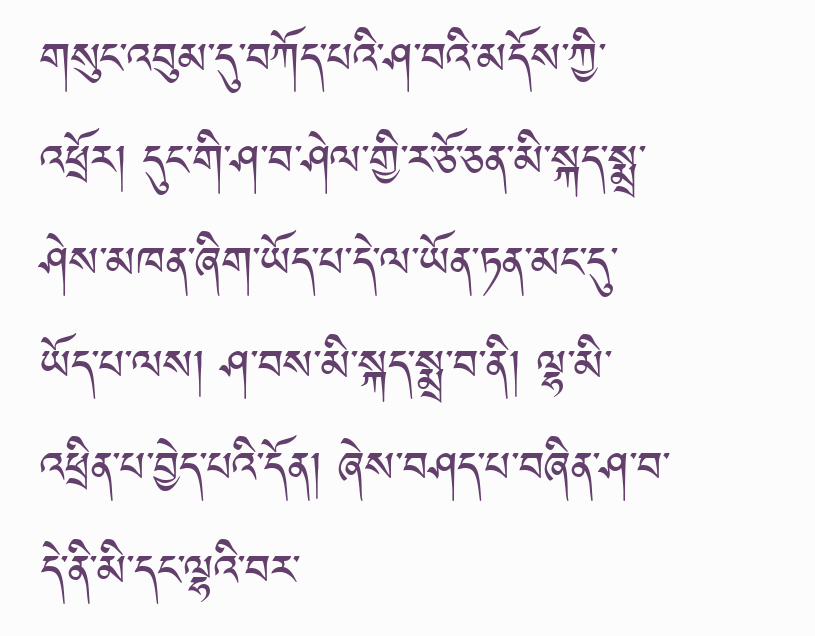གསུང་འབུམ་དུ་བཀོད་པའི་ཤ་བའི་མདོས་ཀྱི་འཕྲོར། དུང་གི་ཤ་བ་ཤེལ་གྱི་ར་ཅོ་ཅན་མི་སྐད་སྨྲ་ཤེས་མཁན་ཞིག་ཡོད་པ་དེ་ལ་ཡོན་ཏན་མང་དུ་ཡོད་པ་ལས། ཤ་བས་མི་སྐད་སྨྲ་བ་ནི། ལྷ་མི་འཕྲིན་པ་བྱེད་པའི་དོན། ཞེས་བཤད་པ་བཞིན་ཤ་བ་དེ་ནི་མི་དང་ལྷའི་བར་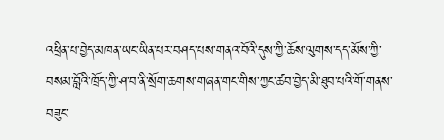འཕྲིན་པ་བྱེད་མཁན་ཡང་ཡིན་པར་བཤད་པས་གནའ་བོའི་དུས་ཀྱི་ཆོས་ལུགས་དད་མོས་ཀྱི་བསམ་བློའི་ཁྲོད་ཀྱི་ཤ་བ་ནི་སྲོག་ཆགས་གཞན་གང་གིས་ཀྱང་ཚབ་བྱེད་མི་ཐུབ་པའི་གོ་གནས་བཟུང་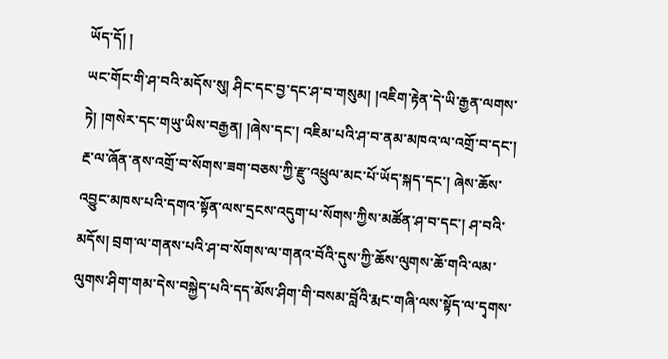ཡོད་དོ། །
ཡང་གོང་གི་ཤ་བའི་མདོས་སུ། ཤིང་དང་བྱ་དང་ཤ་བ་གསུམ། །འཇིག་རྟེན་དེ་ཡི་རྒྱན་ལགས་ཏེ། །གསེར་དང་གཡུ་ཡིས་བརྒྱན། །ཞེས་དང་། འཇིམ་པའི་ཤ་བ་ནམ་མཁའ་ལ་འགྲོ་བ་དང་། རྔ་ལ་ཞོན་ནས་འགྲོ་བ་སོགས་ཟག་བཅས་ཀྱི་རྫུ་འཕྲུལ་མང་པོ་ཡོད་སྐད་དང་། ཞེས་ཆོས་འབྱུང་མཁས་པའི་དགའ་སྟོན་ལས་དྲངས་འདུག་པ་སོགས་ཀྱིས་མཚོན་ཤ་བ་དང་། ཤ་བའི་མདོས། བྲག་ལ་གནས་པའི་ཤ་བ་སོགས་ལ་གནའ་བོའི་དུས་ཀྱི་ཆོས་ལུགས་ཆོ་གའི་ལམ་ལུགས་ཤིག་གམ་དེས་བསྐྱེད་པའི་དད་མོས་ཤིག་གི་བསམ་བློའི་རྨང་གཞི་ལས་སྟོད་ལ་དྭགས་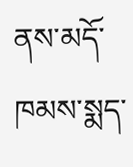ནས་མདོ་ཁམས་སྨད་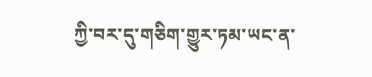ཀྱི་བར་དུ་གཅིག་གྱུར་ཏམ་ཡང་ན་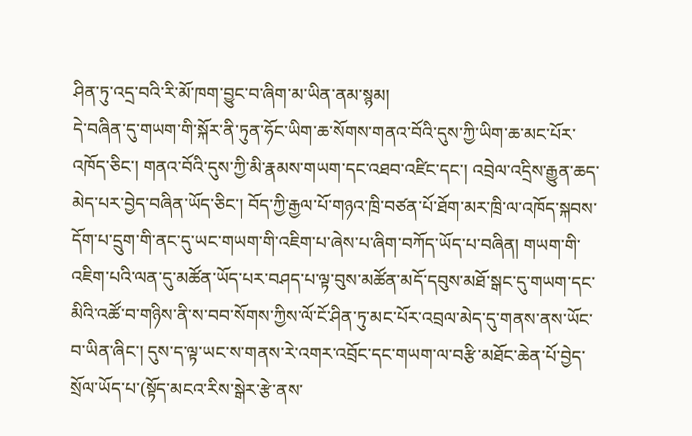ཤིན་ཏུ་འདྲ་བའི་རི་མོ་ཁག་བྱུང་བ་ཞིག་མ་ཡིན་ནམ་སྙམ།
དེ་བཞིན་དུ་གཡག་གི་སྐོར་ནི་ཏུན་ཧོང་ཡིག་ཆ་སོགས་གནའ་བོའི་དུས་ཀྱི་ཡིག་ཆ་མང་པོར་འཁོད་ཅིང་། གནའ་བོའི་དུས་ཀྱི་མི་རྣམས་གཡག་དང་འཐབ་འཛིང་དང་། འབྲེལ་འདྲིས་རྒྱུན་ཆད་མེད་པར་བྱེད་བཞིན་ཡོད་ཅིང་། བོད་ཀྱི་རྒྱལ་པོ་གཉའ་ཁྲི་བཙན་པོ་ཐོག་མར་ཁྲི་ལ་འཁོད་སྐབས་དོག་པ་དྲུག་གི་ནང་དུ་ཡང་གཡག་གི་འཇིག་པ་ཞེས་པ་ཞིག་བཀོད་ཡོད་པ་བཞིན། གཡག་གི་འཇིག་པའི་ལན་དུ་མཚོན་ཡོད་པར་བཤད་པ་ལྟ་བུས་མཚོན་མདོ་དབུས་མཐོ་སྒང་དུ་གཡག་དང་མིའི་འཚོ་བ་གཉིས་ནི་ས་བབ་སོགས་ཀྱིས་ལོ་ངོ་ཤིན་ཏུ་མང་པོར་འབྲལ་མེད་དུ་གནས་ནས་ཡོང་བ་ཡིན་ཞིང་། དུས་ད་ལྟ་ཡང་ས་གནས་རེ་འགར་འབྲོང་དང་གཡག་ལ་བརྩི་མཐོང་ཆེན་པོ་བྱེད་སྲོལ་ཡོད་པ་(སྟོད་མངའ་རིས་སྒེར་རྩེ་ནས་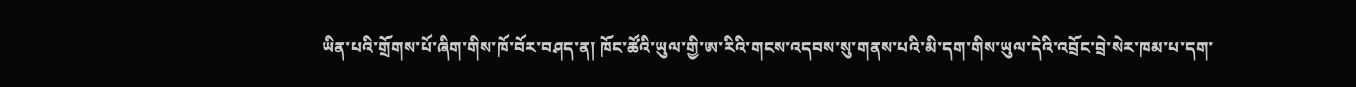ཡིན་པའི་གྲོགས་པོ་ཞིག་གིས་ཁོ་བོར་བཤད་ན། ཁོང་ཚོའི་ཡུལ་གྱི་ཨ་རིའི་གངས་འདབས་སུ་གནས་པའི་མི་དག་གིས་ཡུལ་དེའི་འབྲོང་བྲེ་སེར་ཁམ་པ་དག་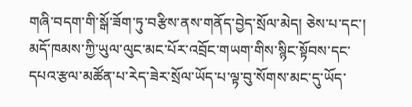གཞི་བདག་གི་སྒོ་ཟོག་ཏུ་བརྩིས་ནས་གནོད་བྱེད་སྲོལ་མེད། ཅེས་པ་དང་། མདོ་ཁམས་ཀྱི་ཡུལ་ལུང་མང་པོར་འབྲོང་གཡག་གིས་སྙིང་སྟོབས་དང་དཔའ་རྩལ་མཚོན་པ་རེད་ཟེར་སྲོལ་ཡོད་པ་ལྟ་བུ་སོགས་མང་དུ་ཡོད་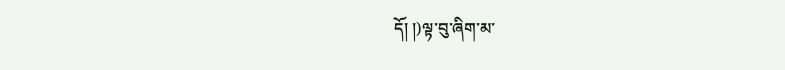དོ། །)ལྟ་བུ་ཞིག་མ་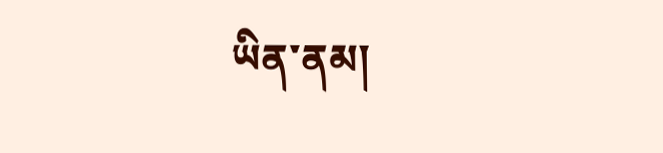ཡིན་ནམ།